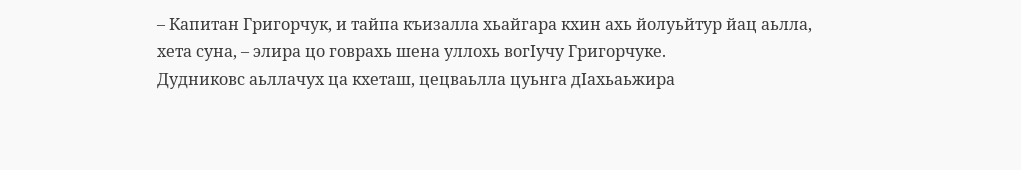– Капитан Григорчук, и тайпа къизалла хьайгара кхин ахь йолуьйтур йац аьлла, хета суна, – элира цо говрахь шена уллохь вогIучу Григорчуке.
Дудниковс аьллачух ца кхеташ, цецваьлла цуьнга дIахьаьжира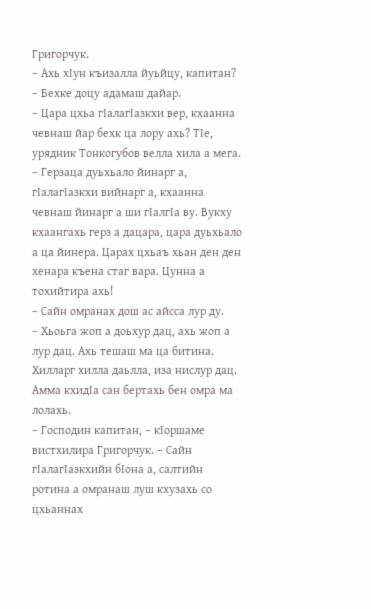Григорчук.
– Ахь хIун къизалла йуьйцу, капитан?
– Бехке доцу адамаш дайар.
– Цара цхьа гIалагIазкхи вер, кхаанна чевнаш йар бехк ца лору ахь? TIе, урядник Тонкогубов велла хила а мега.
– Герзаца дуьхьало йинарг а, гIалагIазкхи вийнарг а, кхаанна чевнаш йинарг а ши гIалгIа ву. Вукху кхаангахь герз а дацара, цара дуьхьало а ца йинера. Царах цхьаъ хьан ден ден хенара къена стаг вара. Цунна а тохийтира ахь!
– Сайн омранах дош ас айсса лур ду.
– Хьоьга жоп а доьхур дац, ахь жоп а лур дац. Ахь тешаш ма ца битина. Хилларг хилла даьлла, иза нислур дац. Амма кхидIа сан бертахь бен омра ма лолахь.
– Господин капитан, – кIоршаме вистхилира Григорчук. – Сайн гIалагIазкхийн бIона а, салтийн ротина а омранаш луш кхузахь со цхьаннах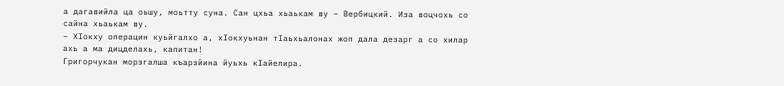а дагавийла ца оьшу, моьтту суна. Сан цхьа хьаькам ву – Вербицкий. Иза воцчохь со сайна хьаькам ву.
– ХIокху операцин куьйгалхо а, хIокхуьнан тIаьхьалонах жоп дала дезарг а со хилар ахь а ма дицделахь, капитан!
Григорчукан морзгалша къарзйина йуьхь кIайелира.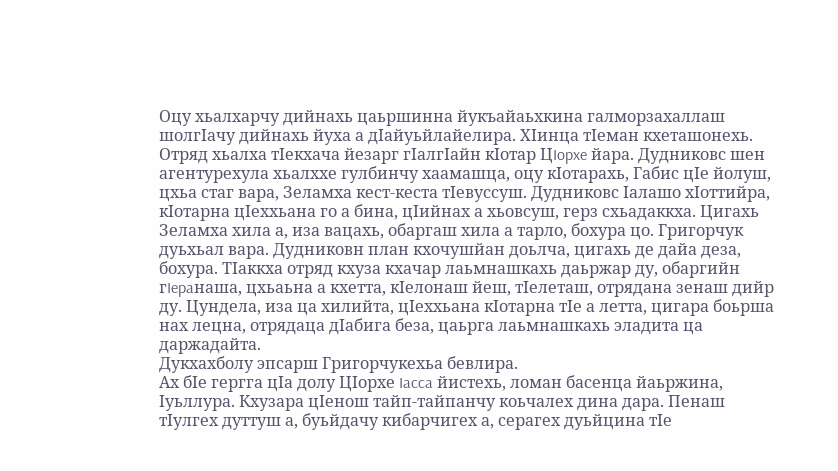Оцу хьалхарчу дийнахь цаьршинна йукъайаьхкина галморзахаллаш шолгIачу дийнахь йуха а дIайуьйлайелира. ХIинца тIеман кхеташонехь. Отряд хьалха тIекхача йезарг гIалгIайн кIотар ЦIopxe йара. Дудниковс шен агентурехула хьалххе гулбинчу хаамашца, оцу кIотарахь, Габис цIе йолуш, цхьа стаг вара, Зеламха кест-кеста тIевуссуш. Дудниковс Iалашо хIоттийра, кIотарна цIеххьана го а бина, цIийнах а хьовсуш, герз схьадаккха. Цигахь Зеламха хила а, иза вацахь, обаргаш хила а тарло, бохура цо. Григорчук дуьхьал вара. Дудниковн план кхочушйан доьлча, цигахь де дайа деза, бохура. ТIаккха отряд кхуза кхачар лаьмнашкахь даьржар ду, обаргийн гIepaнаша, цхьаьна а кхетта, кIелонаш йеш, тIелеташ, отрядана зенаш дийр ду. Цундела, иза ца хилийта, цIеххьана кIотарна тIе а летта, цигара боьрша нах лецна, отрядаца дIабига беза, цаьрга лаьмнашкахь эладита ца даржадайта.
Дукхахболу эпсарш Григорчукехьа бевлира.
Ах бIе гергга цIа долу ЦIорхе Iacca йистехь, ломан басенца йаьржина, Iуьллура. Кхузара цIенош тайп-тайпанчу коьчалех дина дара. Пенаш тIулгех дуттуш а, буьйдачу кибарчигех а, серагех дуьйцина тIе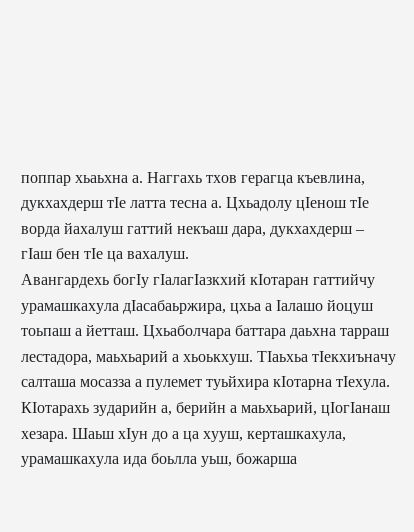поппар хьаьхна а. Наггахь тхов герагца къевлина, дукхахдерш тIе латта тесна а. Цхьадолу цIенош тIе ворда йахалуш гаттий некъаш дара, дукхахдерш – гIаш бен тIе ца вахалуш.
Авангардехь богIу гIалагIазкхий кIотаран гаттийчу урамашкахула дIасабаьржира, цхьа а Iалашо йоцуш тоьпаш а йетташ. Цхьаболчара баттара даьхна тарраш лестадора, маьхьарий а хьоькхуш. ТIаьхьа тIекхиъначу салташа мосазза а пулемет туьйхира кIотарна тIехула. КIотарахь зударийн а, берийн а маьхьарий, цIогIанаш хезара. Шаьш хIун до а ца хууш, керташкахула, урамашкахула ида боьлла уьш, божарша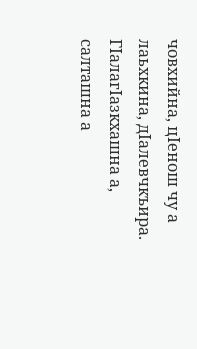човхийна, цIенош чу а лаьхкина, дIалевчкъира. ГIалагIазкхашна а, салташна а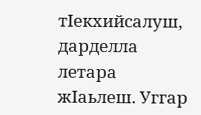тIекхийсалуш, дарделла летара жIаьлеш. Уггар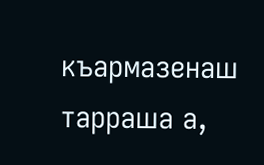къармазенаш тарраша а,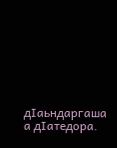дIаьндаргаша а дIатедора.